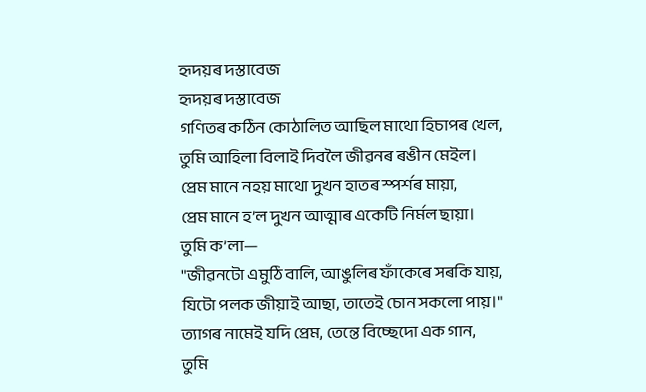হৃদয়ৰ দস্তাবেজ
হৃদয়ৰ দস্তাবেজ
গণিতৰ কঠিন কোঠালিত আছিল মাথো হিচাপৰ খেল,
তুমি আহিলা বিলাই দিবলৈ জীৱনৰ ৰঙীন মেইল।
প্ৰেম মানে নহয় মাথো দুখন হাতৰ স্পৰ্শৰ মায়া,
প্ৰেম মানে হ’ল দুখন আত্মাৰ একেটি নিৰ্মল ছায়া।
তুমি ক’লা—
"জীৱনটো এমুঠি বালি, আঙুলিৰ ফাঁকেৰে সৰকি যায়,
যিটো পলক জীয়াই আছা, তাতেই চোন সকলো পায়।"
ত্যাগৰ নামেই যদি প্ৰেম, তেন্তে বিচ্ছেদো এক গান,
তুমি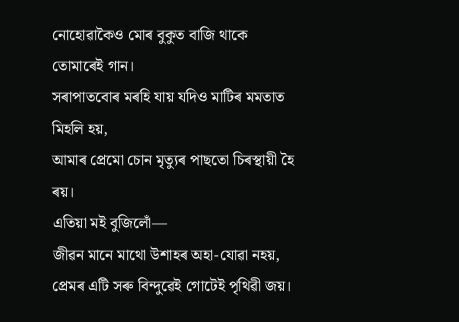নোহোৱাকৈও মোৰ বুকুত বাজি থাকে তোমাৰেই গান।
সৰাপাতবোৰ মৰহি যায় যদিও মাটিৰ মমতাত মিহলি হয়,
আমাৰ প্ৰেমো চোন মৃত্যুৰ পাছতো চিৰস্থায়ী হৈ ৰয়।
এতিয়া মই বুজিলোঁ—
জীৱন মানে মাথো উশাহৰ অহা-যোৱা নহয়,
প্ৰেমৰ এটি সৰু বিন্দুৱেই গোটেই পৃথিৱী জয়।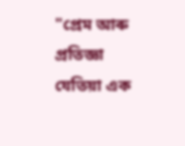"প্ৰেম আৰু প্ৰতিজ্ঞা যেতিয়া এক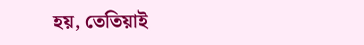হয়, তেতিয়াই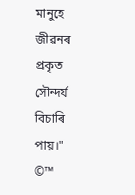মানুহে জীৱনৰ প্ৰকৃত সৌন্দৰ্য বিচাৰি পায়।"
©™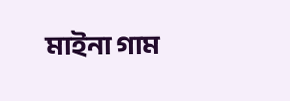মাইনা গাম